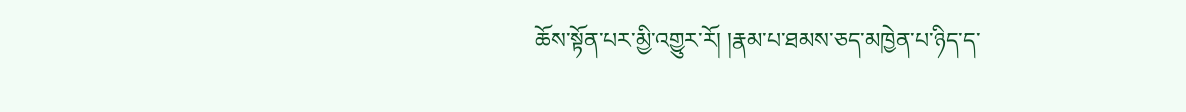ཆོས་སྟོན་པར་མྱི་འགྱུར་རོ། །རྣམ་པ་ཐམས་ཅད་མཁྱེན་པ་ཉིད་ད་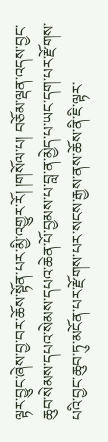ལྟར་བྱུང་ཞེས་བྱ་བར་ཆོས་སྟོན་པར་མྱི་འགྱུར་རོ། །གསོལ་པ། བཅོམ་ལྡན་འདས་བྱང་ཆུབ་སེམས་དཔའ་སེམས་དཔའ་ཆེན་པོ་བྱམས་པ་བླ་ན་མྱེད་པ་ཡང་དག་པར་རྫོགས་པའི་བྱང་ཆུབ་ཏུ་མངོན་པར་རྫོགས་པར་སངས་རྒྱས་ནས་ཆོས་ནི་ཇི་ལྟར་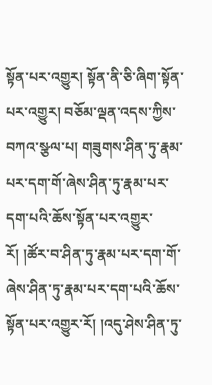སྟོན་པར་འགྱུར། སྟོན་ནི་ཅི་ཞིག་སྟོན་པར་འགྱུར། བཅོམ་ལྡན་འདས་ཀྱིས་བཀའ་སྩལ་པ། གཟུགས་ཤིན་ཏུ་རྣམ་པར་དག་གོ་ཞེས་ཤིན་ཏུ་རྣམ་པར་དག་པའི་ཆོས་སྟོན་པར་འགྱུར་རོ། །ཚོར་བ་ཤིན་ཏུ་རྣམ་པར་དག་གོ་ཞེས་ཤིན་ཏུ་རྣམ་པར་དག་པའི་ཆོས་སྟོན་པར་འགྱུར་རོ། །འདུ་ཤེས་ཤིན་ཏུ་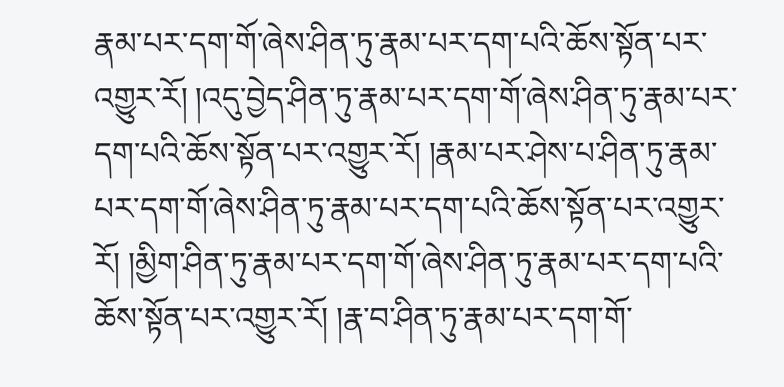རྣམ་པར་དག་གོ་ཞེས་ཤིན་ཏུ་རྣམ་པར་དག་པའི་ཆོས་སྟོན་པར་འགྱུར་རོ། །འདུ་བྱེད་ཤིན་ཏུ་རྣམ་པར་དག་གོ་ཞེས་ཤིན་ཏུ་རྣམ་པར་དག་པའི་ཆོས་སྟོན་པར་འགྱུར་རོ། །རྣམ་པར་ཤེས་པ་ཤིན་ཏུ་རྣམ་པར་དག་གོ་ཞེས་ཤིན་ཏུ་རྣམ་པར་དག་པའི་ཆོས་སྟོན་པར་འགྱུར་རོ། །མྱིག་ཤིན་ཏུ་རྣམ་པར་དག་གོ་ཞེས་ཤིན་ཏུ་རྣམ་པར་དག་པའི་ཆོས་སྟོན་པར་འགྱུར་རོ། །རྣ་བ་ཤིན་ཏུ་རྣམ་པར་དག་གོ་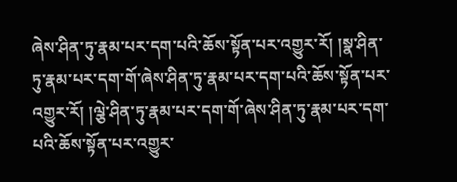ཞེས་ཤིན་ཏུ་རྣམ་པར་དག་པའི་ཆོས་སྟོན་པར་འགྱུར་རོ། །སྣ་ཤིན་ཏུ་རྣམ་པར་དག་གོ་ཞེས་ཤིན་ཏུ་རྣམ་པར་དག་པའི་ཆོས་སྟོན་པར་འགྱུར་རོ། །ལྕེ་ཤིན་ཏུ་རྣམ་པར་དག་གོ་ཞེས་ཤིན་ཏུ་རྣམ་པར་དག་པའི་ཆོས་སྟོན་པར་འགྱུར་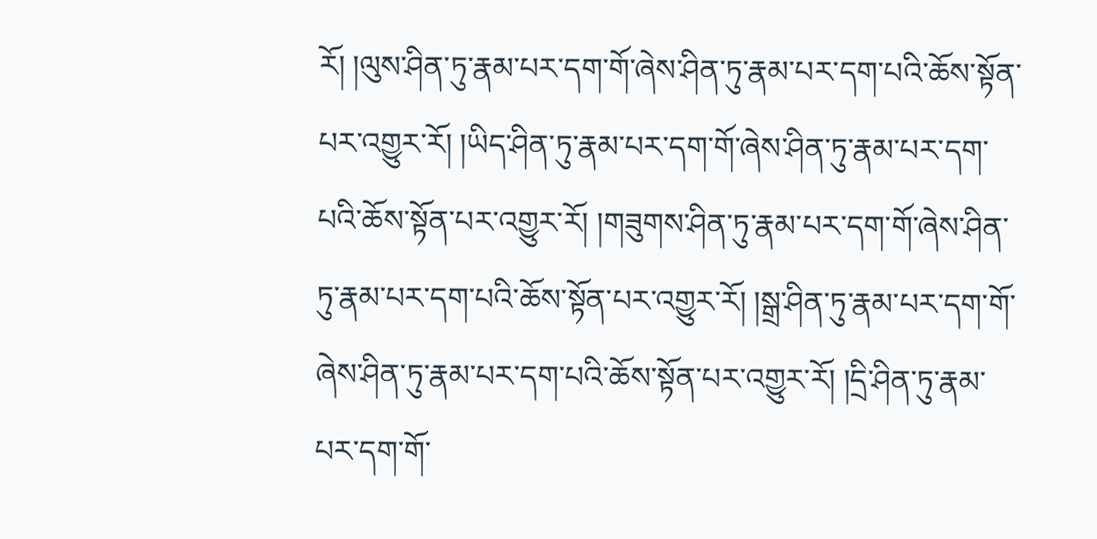རོ། །ལུས་ཤིན་ཏུ་རྣམ་པར་དག་གོ་ཞེས་ཤིན་ཏུ་རྣམ་པར་དག་པའི་ཆོས་སྟོན་པར་འགྱུར་རོ། །ཡིད་ཤིན་ཏུ་རྣམ་པར་དག་གོ་ཞེས་ཤིན་ཏུ་རྣམ་པར་དག་པའི་ཆོས་སྟོན་པར་འགྱུར་རོ། །གཟུགས་ཤིན་ཏུ་རྣམ་པར་དག་གོ་ཞེས་ཤིན་ཏུ་རྣམ་པར་དག་པའི་ཆོས་སྟོན་པར་འགྱུར་རོ། །སྒྲ་ཤིན་ཏུ་རྣམ་པར་དག་གོ་ཞེས་ཤིན་ཏུ་རྣམ་པར་དག་པའི་ཆོས་སྟོན་པར་འགྱུར་རོ། །དྲི་ཤིན་ཏུ་རྣམ་པར་དག་གོ་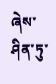ཞེས་ཤིན་ཏུ་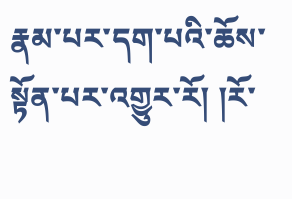རྣམ་པར་དག་པའི་ཆོས་སྟོན་པར་འགྱུར་རོ། །རོ་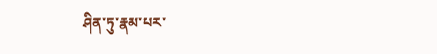ཤིན་ཏུ་རྣམ་པར་